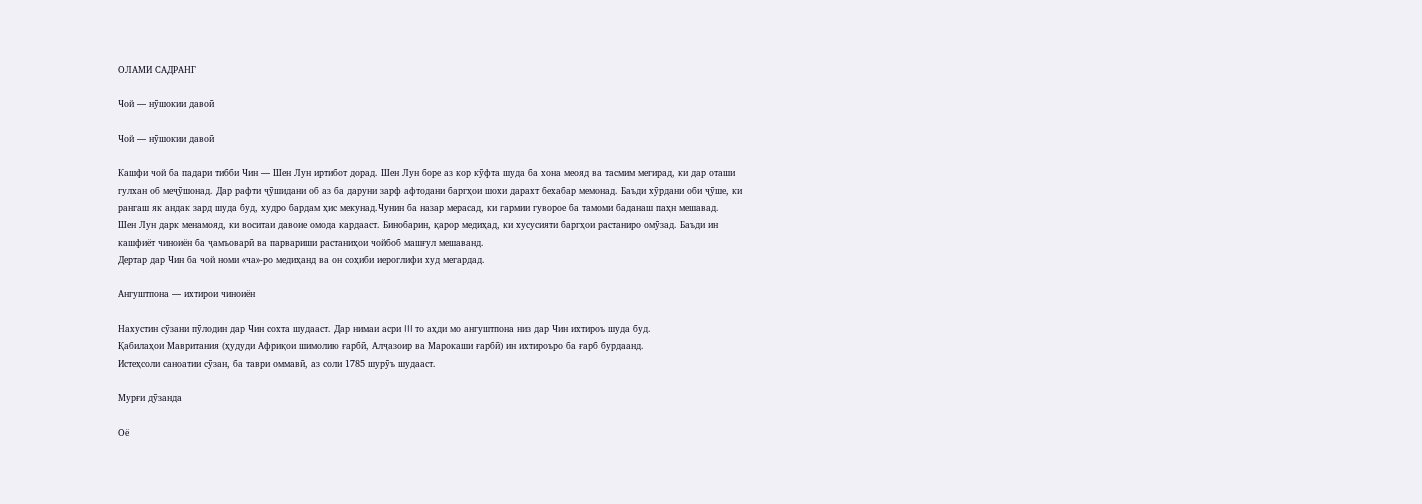ОЛАМИ САДРАНГ

Чой — нӯшокии давоӣ

Чой — нӯшокии давоӣ

Кашфи чой ба падари тибби Чин — Шен Лун иртибот дорад. Шен Лун боре аз кор кӯфта шуда ба хона меояд ва тасмим мегирад, ки дар оташи гулхан об меҷӯшонад. Дар рафти ҷӯшидани об аз ба даруни зарф афтодани баргҳои шохи дарахт бехабар мемонад. Баъди хӯрдани оби ҷӯше, ки рангаш як андак зард шуда буд, худро бардам ҳис мекунад.Чунин ба назар мерасад, ки гармии гуворое ба тамоми баданаш паҳн мешавад.
Шен Лун дарк менамояд, ки воситаи давоие омода кардааст. Бинобарин, қарор медиҳад, ки хусусияти баргҳои растаниро омӯзад. Баъди ин кашфиёт чиноиён ба ҷамъоварӣ ва парвариши растаниҳои чойбоб машғул мешаванд.
Дертар дар Чин ба чой номи «ча»-ро медиҳанд ва он соҳиби иероглифи худ мегардад.

Ангуштпона — ихтирои чиноиён

Нахустин сӯзани пӯлодин дар Чин сохта шудааст. Дар нимаи асри III то аҳди мо ангуштпона низ дар Чин ихтироъ шуда буд.
Қабилаҳои Мавритания (ҳудуди Африқои шимолию ғарбӣ, Алҷазоир ва Марокаши ғарбӣ) ин ихтироъро ба ғарб бурдаанд.
Истеҳсоли саноатии сӯзан, ба таври оммавӣ, аз соли 1785 шурӯъ шудааст.

Мурғи дӯзанда

Оё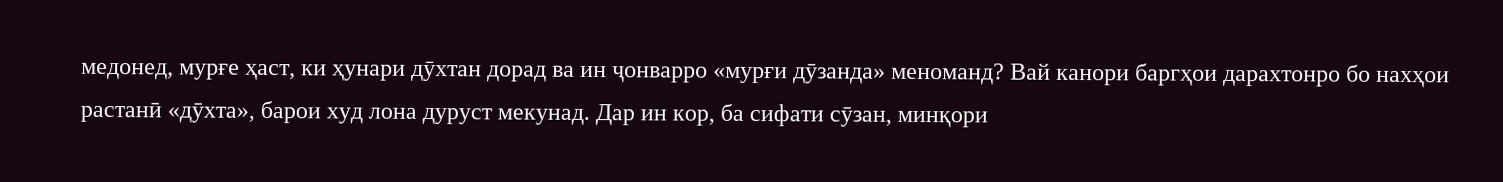медонед, мурғе ҳаст, ки ҳунари дӯхтан дорад ва ин ҷонварро «мурғи дӯзанда» меноманд? Вай канори баргҳои дарахтонро бо нахҳои растанӣ «дӯхта», барои худ лона дуруст мекунад. Дар ин кор, ба сифати сӯзан, минқори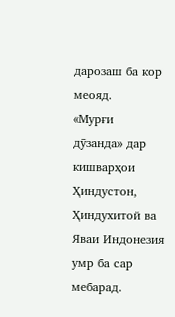дарозаш ба кор меояд.
«Мурғи дӯзанда» дар кишварҳои Ҳиндустон, Ҳиндухитой ва Яваи Индонезия умр ба сар мебарад.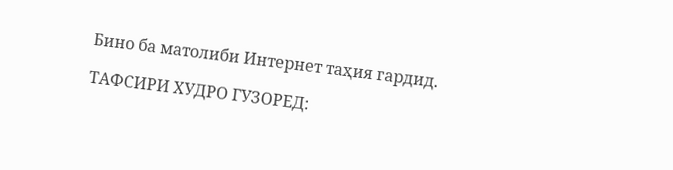Бино ба матолиби Интернет таҳия гардид.

ТАФСИРИ ХУДРО ГУЗОРЕД: